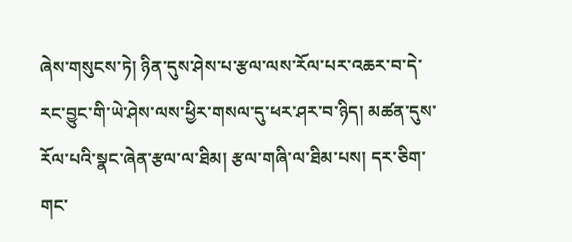ཞེས་གསུངས་ཏེ། ཉིན་དུས་ཤེས་པ་རྩལ་ལས་རོལ་པར་འཆར་བ་དེ་རང་བྱུང་གི་ཡེ་ཤེས་ལས་ཕྱིར་གསལ་དུ་ཕར་ཤར་བ་ཉིད། མཚན་དུས་རོལ་པའི་སྣང་ཞེན་རྩལ་ལ་ཐིམ། རྩལ་གཞི་ལ་ཐིམ་པས། དར་ཅིག་གང་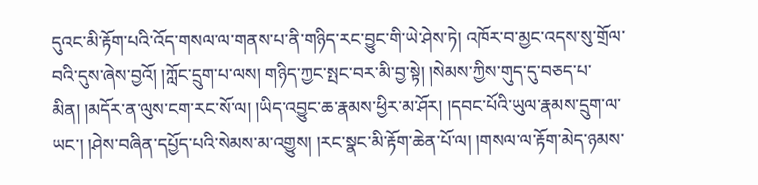དུའང་མི་རྟོག་པའི་འོད་གསལ་ལ་གནས་པ་ནི་གཉིད་རང་བྱུང་གི་ཡེ་ཤེས་ཏེ། འཁོར་བ་མྱང་འདས་སུ་གྲོལ་བའི་དུས་ཞེས་བྱའོ། །ཀློང་དྲུག་པ་ལས། གཉིད་ཀྱང་སྤང་བར་མི་བྱ་སྟེ། །སེམས་ཀྱིས་གུད་དུ་བཅད་པ་མིན། །མདོར་ན་ལུས་ངག་རང་སོ་ལ། །ཡིད་འབྱུང་ཆ་རྣམས་ཕྱིར་མ་ཤོར། །དབང་པོའི་ཡུལ་རྣམས་དྲུག་ལ་ཡང་། །ཤེས་བཞིན་དཔྱོད་པའི་སེམས་མ་འགྱུས། །རང་སྣང་མི་རྟོག་ཆེན་པོ་ལ། །གསལ་ལ་རྟོག་མེད་ཉམས་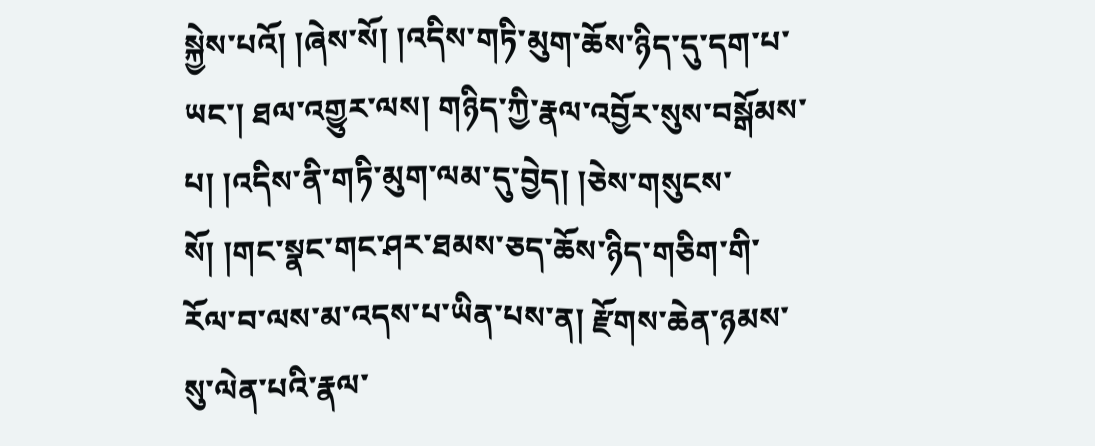སྐྱེས་པའོ། །ཞེས་སོ། །འདིས་གཏི་མུག་ཆོས་ཉིད་དུ་དག་པ་ཡང་། ཐལ་འགྱུར་ལས། གཉིད་ཀྱི་རྣལ་འབྱོར་སུས་བསྒོམས་པ། །འདིས་ནི་གཏི་མུག་ལམ་དུ་བྱེད། །ཅེས་གསུངས་སོ། །གང་སྣང་གང་ཤར་ཐམས་ཅད་ཆོས་ཉིད་གཅིག་གི་རོལ་བ་ལས་མ་འདས་པ་ཡིན་པས་ན། རྫོགས་ཆེན་ཉམས་སུ་ལེན་པའི་རྣལ་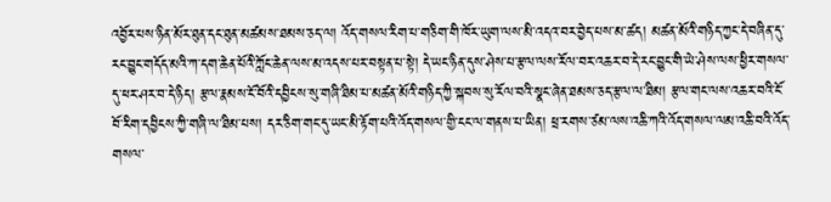འབྱོར་པས་ཉིན་མོར་ཐུན་དང་ཐུན་མཚམས་ཐམས་ཅད་ལ། འོད་གསལ་རིག་པ་གཅིག་གི་ཁོར་ཡུག་ལས་མི་འདའ་བར་བྱེད་པས་མ་ཚད། མཚན་མོའི་གཉིད་ཀྱང་དེ་བཞིན་དུ་རང་བྱུང་གདོད་མའི་ཀ་དག་ཆེན་པོའི་ཀློང་ཆེན་ལས་མ་འདས་པར་བསྟན་པ་སྟེ། དེ་ཡང་ཉིན་དུས་ཤེས་པ་རྩལ་ལས་རོལ་བར་འཆར་བ་དེ་རང་བྱུང་གི་ཡེ་ཤེས་ལས་ཕྱིར་གསལ་དུ་ཕར་ཤར་བ་དེ་ཉིད། རྩལ་རྣམས་ངོ་བོའི་དབྱིངས་སུ་གཞི་ཐིམ་པ་མཚན་མོའི་གཉིད་ཀྱི་སྐབས་སུ་རོལ་བའི་སྣང་ཞེན་ཐམས་ཅད་རྩལ་ལ་ཐིམ། རྩལ་གང་ལས་འཆར་བའི་ངོ་བོ་རིག་དབྱིངས་ཀྱི་གཞི་ལ་ཐིམ་པས། དར་ཅིག་གང་དུ་ཡང་མི་རྟོག་པའི་འོད་གསལ་གྱི་ངང་ལ་གནས་པ་ཡིན། ཕྲ་རགས་ཙམ་ལས་འཆི་ཀའི་འོད་གསལ་ལམ་འཆི་བའི་འོད་གསལ་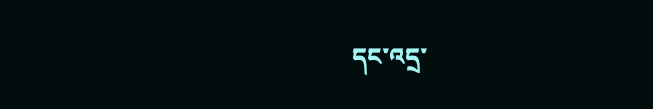དང་འདྲ་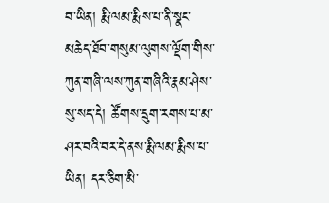བ་ཡིན། རྨི་ལམ་རྨིས་པ་ནི་སྣང་མཆེད་ཐོབ་གསུམ་ལུགས་ལྡོག་གིས་ཀུན་གཞི་ལས་ཀུན་གཞིའི་རྣམ་ཤེས་སུ་སད་དེ། ཚོགས་དྲུག་རགས་པ་མ་ཤར་བའི་བར་དེ་ནས་རྨི་ལམ་རྨིས་པ་ཡིན། དར་ཅིག་མི་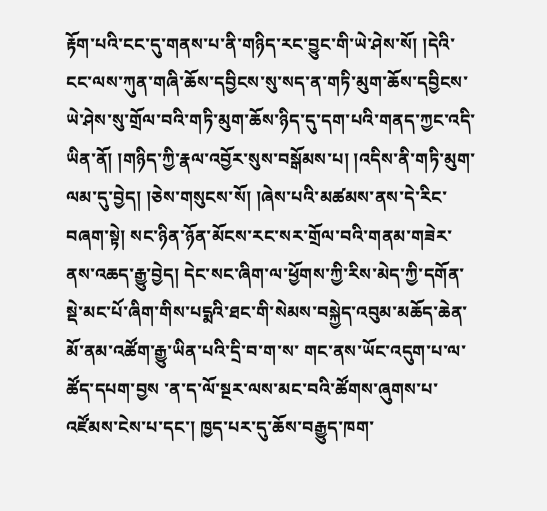རྟོག་པའི་ངང་དུ་གནས་པ་ནི་གཉིད་རང་བྱུང་གི་ཡེ་ཤེས་སོ། །དེའི་ངང་ལས་ཀུན་གཞི་ཆོས་དབྱིངས་སུ་སད་ན་གཏི་མུག་ཆོས་དབྱིངས་ཡེ་ཤེས་སུ་གྲོལ་བའི་གཏི་མུག་ཆོས་ཉིད་དུ་དག་པའི་གནད་ཀྱང་འདི་ཡིན་ནོ། །གཉིད་ཀྱི་རྣལ་འབྱོར་སུས་བསྒོམས་པ། །འདིས་ནི་གཏི་མུག་ལམ་དུ་བྱེད། །ཅེས་གསུངས་སོ། །ཞེས་པའི་མཚམས་ནས་དེ་རིང་བཞག་སྟེ། སང་ཉིན་ཉོན་མོངས་རང་སར་གྲོལ་བའི་གནམ་གཟེར་ནས་འཆད་རྒྱུ་བྱེད། དེང་སང་ཞིག་ལ་ཕྱོགས་ཀྱི་རིས་མེད་ཀྱི་དགོན་སྡེ་མང་པོ་ཞིག་གིས་པདྨའི་ཐང་གི་སེམས་བསྐྱེད་འབུམ་མཆོད་ཆེན་མོ་ནམ་འཚོག་རྒྱུ་ཡིན་པའི་དྲི་བ་ག་ས་ གང་ནས་ཡོང་འདུག་པ་ལ་ཚོད་དཔག་བྱས ་ན་ད་ལོ་སྔར་ལས་མང་བའི་ཚོགས་ཞུགས་པ་འཛོམས་ངེས་པ་དང་། ཁྱད་པར་དུ་ཆོས་བརྒྱུད་ཁག་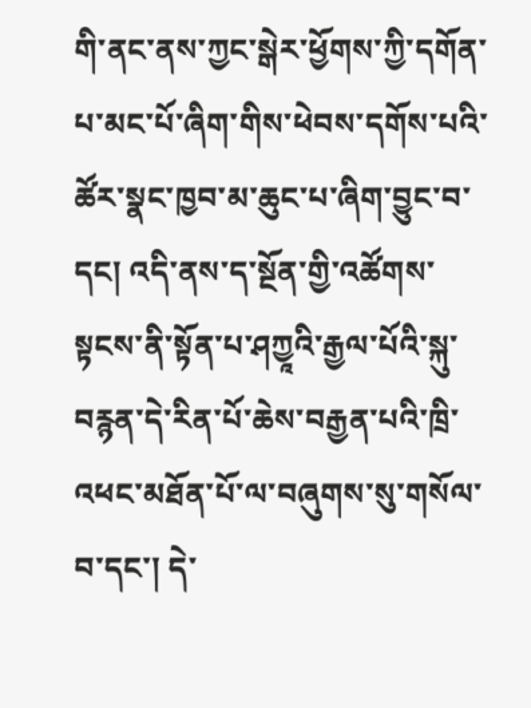གི་ནང་ནས་ཀྱང་སྒེར་ཕྱོགས་ཀྱི་དགོན་པ་མང་པོ་ཞིག་གིས་ཕེབས་དགོས་པའི་ཚོར་སྣང་ཁྱབ་མ་ཆུང་པ་ཞིག་བྱུང་བ་དང། འདི་ནས་ད་སྔོན་གྱི་འཚོགས་སྟངས་ནི་སྟོན་པ་ཤཀྱཱའི་རྒྱལ་པོའི་སྐུ་བརྙན་དེ་རིན་པོ་ཆེས་བརྒྱན་པའི་ཁྲི་འཕང་མཐོན་པོ་ལ་བཞུགས་སུ་གསོལ་བ་དང་། དེ་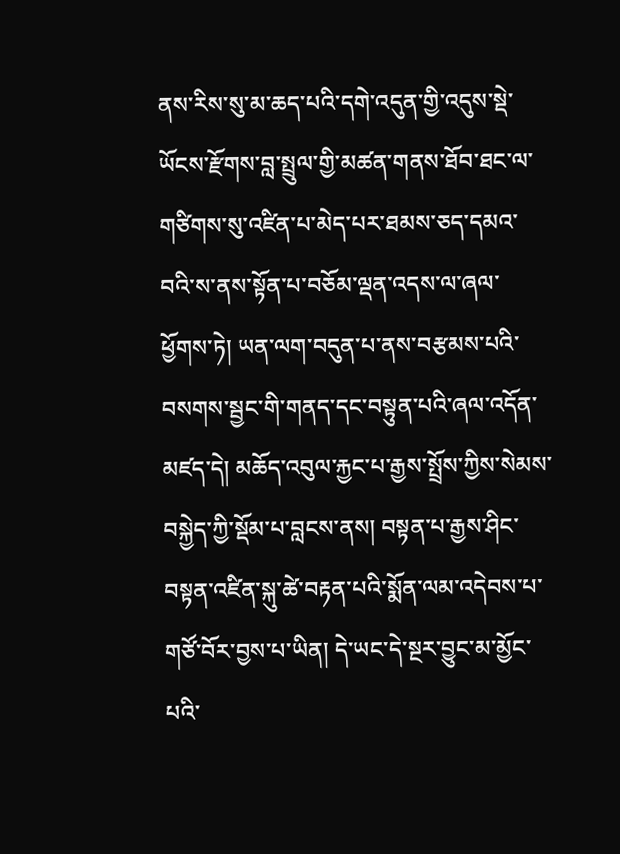ནས་རིས་སུ་མ་ཆད་པའི་དགེ་འདུན་གྱི་འདུས་སྡེ་ཡོངས་རྫོགས་བླ་སྤྲུལ་གྱི་མཚན་གནས་ཐོབ་ཐང་ལ་གཙིགས་སུ་འཛིན་པ་མེད་པར་ཐམས་ཅད་དམའ་བའི་ས་ནས་སྟོན་པ་བཅོམ་ལྡན་འདས་ལ་ཞལ་ཕྱོགས་ཏེ། ཡན་ལག་བདུན་པ་ནས་བརྩམས་པའི་བསགས་སྦྱང་གི་གནད་དང་བསྟུན་པའི་ཞལ་འདོན་མཛད་དེ། མཆོད་འབུལ་རྐྱང་པ་རྒྱས་སྤྲོས་ཀྱིས་སེམས་བསྐྱེད་ཀྱི་སྡོམ་པ་བླངས་ནས། བསྟན་པ་རྒྱས་ཤིང་བསྟན་འཛིན་སྐུ་ཚེ་བརྟན་པའི་སྨོན་ལམ་འདེབས་པ་གཙོ་བོར་བྱས་པ་ཡིན། དེ་ཡང་དེ་སྔར་བྱུང་མ་མྱོང་པའི་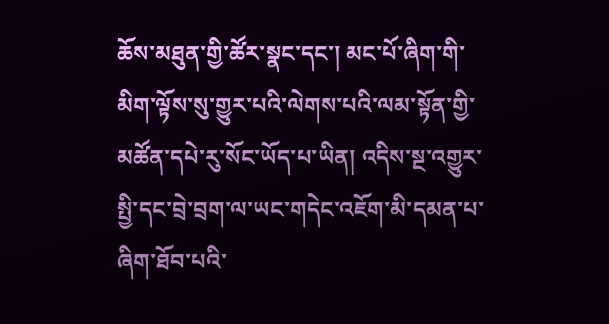ཆོས་མཐུན་གྱི་ཚོར་སྣང་དང་། མང་པོ་ཞིག་གི་མིག་ལྟོས་སུ་གྱུར་པའི་ལེགས་པའི་ལམ་སྟོན་གྱི་མཚོན་དཔེ་རུ་སོང་ཡོད་པ་ཡིན། འདིས་སྔ་འགྱུར་སྤྱི་དང་བྲེ་བྲག་ལ་ཡང་གདེང་འཇོག་མི་དམན་པ་ཞིག་ཐོབ་པའི་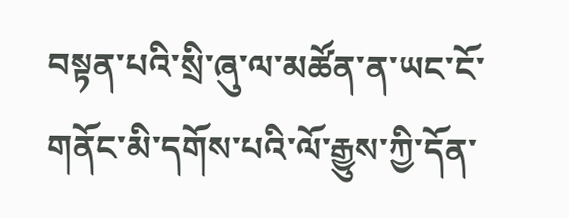བསྟན་པའི་སྲི་ཞུ་ལ་མཚོན་ན་ཡང་ངོ་གནོང་མི་དགོས་པའི་ལོ་རྒྱུས་ཀྱི་དོན་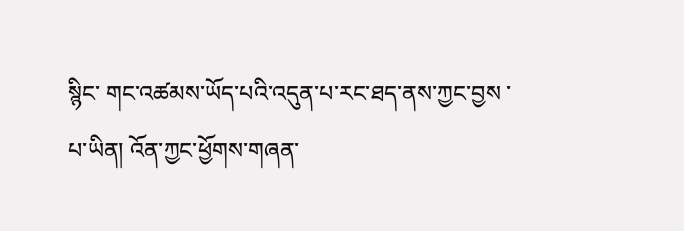སྙིང་ གང་འཚམས་ཡོད་པའི་འདུན་པ་རང་ཐད་ནས་ཀྱང་བྱས ་པ་ཡིན། འོན་ཀྱང་ཕྱོགས་གཞན་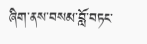ཞིག་ནས་བསམ་བློ་བཏང་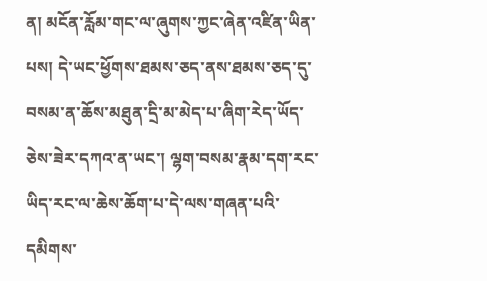ན། མངོན་རློམ་གང་ལ་ཞུགས་ཀྱང་ཞེན་འཛིན་ཡིན་པས། དེ་ཡང་ཕྱོགས་ཐམས་ཅད་ནས་ཐམས་ཅད་དུ་བསམ་ན་ཆོས་མཐུན་དྲི་མ་མེད་པ་ཞིག་རེད་ཡོད་ཅེས་ཟེར་དཀའ་ན་ཡང་། ལྷག་བསམ་རྣམ་དག་རང་ཡིད་རང་ལ་ཆེས་ཆོག་པ་དེ་ལས་གཞན་པའི་དམིགས་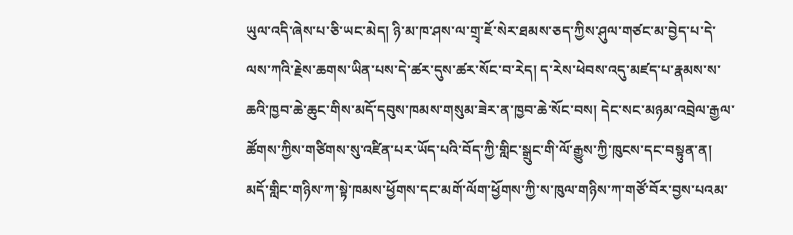ཡུལ་འདི་ཞེས་པ་ཅི་ཡང་མེད། ཉི་མ་ཁ་ཤས་ལ་གྲྭ་ཇོ་སེར་ཐམས་ཅད་ཀྱིས་ཤུལ་གཙང་མ་བྱེད་པ་དེ་ལས་ཀའི་རྗེས་ཆགས་ཡིན་པས་དེ་ཚར་དུས་ཚར་སོང་བ་རེད། ད་རེས་ཕེབས་འདུ་མཛད་པ་རྣམས་ས་ཆའི་ཁྱབ་ཆེ་ཆུང་གིས་མདོ་དབུས་ཁམས་གསུམ་ཟེར་ན་ཁྱབ་ཆེ་སོང་བས། དེང་སང་མཉམ་འབྲེལ་རྒྱལ་ཚོགས་ཀྱིས་གཙིགས་སུ་འཛིན་པར་ཡོད་པའི་བོད་ཀྱི་གླིང་སྒྲུང་གི་ལོ་རྒྱུས་ཀྱི་ཁུངས་དང་བསྟུན་ན། མདོ་གླིང་གཉིས་ཀ་སྟེ་ཁམས་ཕྱོགས་དང་མགོ་ལོག་ཕྱོགས་ཀྱི་ས་ཁུལ་གཉིས་ཀ་གཙོ་བོར་བྱས་པའམ་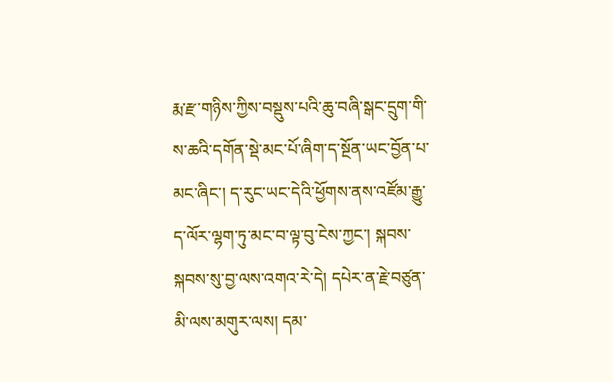རྨ་རྫ་གཉིས་ཀྱིས་བསྡུས་པའི་ཆུ་བཞི་སྒང་དྲུག་གི་ས་ཆའི་དགོན་སྡེ་མང་པོ་ཞིག་ད་སྔོན་ཡང་བྱོན་པ་མང་ཞིང་། ད་རུང་ཡང་དེའི་ཕྱོགས་ནས་འཛོམ་རྒྱུ་ད་ལོར་ལྷག་ཏུ་མང་བ་ལྟ་བུ་ངེས་ཀྱང་། སྐབས་སྐབས་སུ་བྱ་ལས་འགའ་རེ་དེ། དཔེར་ན་རྗེ་བཙུན་མི་ལས་མགུར་ལས། དམ་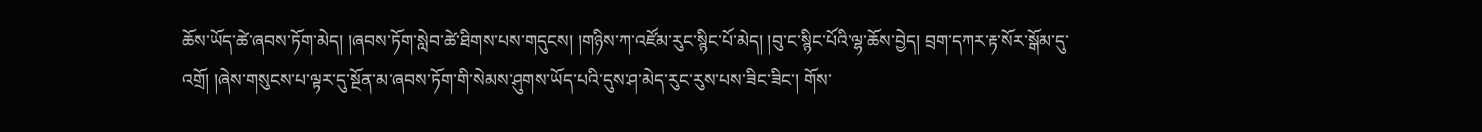ཆོས་ཡོད་ཚེ་ཞབས་ཏོག་མེད། །ཞབས་ཏོག་སླེབ་ཚེ་ཐིགས་པས་གདུངས། །གཉིས་ཀ་འཛོམ་རུང་སྙིང་པོ་མེད། །བུ་ང་སྙིང་པོའི་ལྷ་ཆོས་བྱེད། བྲག་དཀར་རྟ་སོར་སྒོམ་དུ་འགྲོ། །ཞེས་གསུངས་པ་ལྟར་དུ་སྔོན་མ་ཞབས་ཏོག་གི་སེམས་ཤུགས་ཡོད་པའི་དུས་ཤ་མེད་རུང་རུས་པས་ཟིང་ཟིང་། གོས་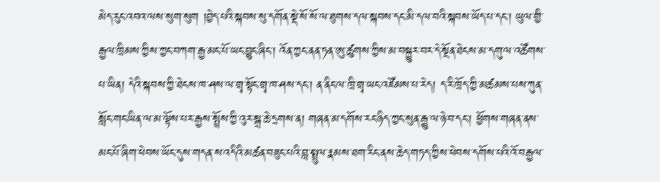མེད་རུང་འབའ་ལས་སུག་སུག །བྱེད་པའི་སྐབས་སུ་དགོན་སྡེ་སོ་སོ་ལ་ཐུགས་དལ་སྐབས་དང་མི་དལ་བའི་སྐབས་ཡོད་པ་དང་། ཡུལ་གྱི་རྒྱལ་ཁྲིམས་ཀྱིས་ཀྱང་བཀག་རྒྱ་མང་པོ་ཡང་བྱུང་ཞིང་། འོན་ཀྱང་ནན་ཏན་ཨུ་ཚུགས་ཀྱིས་མ་བསྐྱུར་བར་དེ་སྔོན་ཐེངས་མ་དགུ་ལ་འཚོགས་པ་ཡིན། དེའི་སྐབས་ཀྱི་ཐེངས་ཁ་ཤས་ལ་གྲྭ་སྟོང་གྲྭ་ཁ་ཤས་དང་། ན་ནིང་ལ་ཁྲི་གྲྭ་ཡང་འཛོམས་པ་རེད། ད་རི་ཁྲོད་ཀྱི་མཚམས་པས་ཀུན་སློང་གང་ཡིན་ལ་མ་ལྟོས་པར་རྒྱས་སྤྲོས་ཀྱི་འུར་སྒྲ་ཆེ་དྲགས་ན། གཞན་མ་དགོས་རང་ཉིད་ཀྱང་སུན་རྒྱུ་ལ་ཉེ་བ་དང་། ཕྱོགས་གཞན་ནས་མང་པོ་ཞིག་ཕེབས་ཡོང་དུས་གདན་ས་འདིའི་མཚན་བཟུང་པའི་བླ་སྤྲུལ་རྣམས་ཐག་རིང་ནས་ཆེད་གཏད་ཀྱིས་ཕེབས་དགོས་པའི་འོ་བརྒྱལ་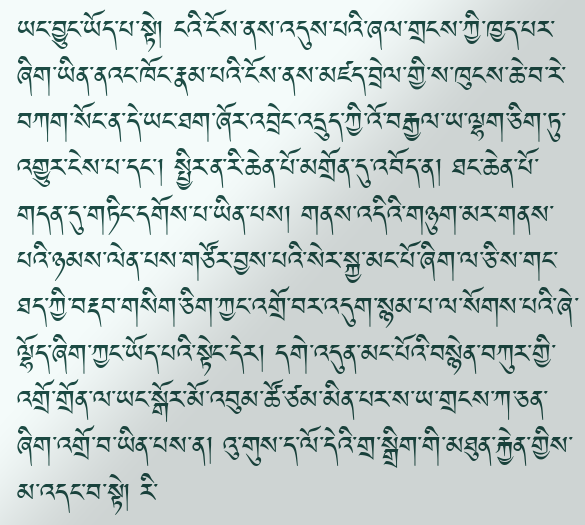ཡང་བྱུང་ཡོད་པ་སྟེ། ངའི་ངོས་ནས་འདུས་པའི་ཞལ་གྲངས་ཀྱི་ཁྱད་པར་ཞིག་ཡིན་ནའང་ཁོང་རྣམ་པའི་ངོས་ནས་མཛད་བྲེལ་གྱི་ས་ཁུངས་ཆེ་བ་རེ་བཀག་སོང་ན་དེ་ཡང་ཐག་ཞོར་འབྲེང་འདྲུད་ཀྱི་འོ་བརྒྱལ་ཡ་ལྷག་ཅིག་ཏུ་འགྱུར་ངེས་པ་དང་། སྤྱིར་ན་རི་ཆེན་པོ་མགྲོན་དུ་འབོད་ན། ཐང་ཆེན་པོ་གདན་དུ་གཏིང་དགོས་པ་ཡིན་པས། གནས་འདིའི་གཉུག་མར་གནས་པའི་ཉམས་ལེན་པས་གཙོར་བྱས་པའི་སེར་སྐྱ་མང་པོ་ཞིག་ལ་ཅི་ས་གང་ཐད་ཀྱི་བརྡབ་གསིག་ཅིག་ཀྱང་འགྲོ་བར་འདུག་སྙམ་པ་ལ་སོགས་པའི་ཞེ་ལྷོད་ཞིག་ཀྱང་ཡོད་པའི་སྟེང་དེར། དགེ་འདུན་མང་པོའི་བསྙེན་བཀུར་གྱི་འགྲོ་གྲོན་ལ་ཡང་སྒོར་མོ་འབུམ་ཚོ་ཙམ་མིན་པར་ས་ཡ་གྲངས་ཀ་ཅན་ཞིག་འགྲོ་བ་ཡིན་པས་ན། འུ་གུས་ད་ལོ་དེའི་གྲ་སྒྲིག་གི་མཐུན་རྐྱེན་གྱིས་མ་འདང་བ་སྟེ། རི་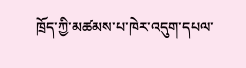ཁྲོད་ཀྱི་མཚམས་པ་ཁེར་འདུག་དཔལ་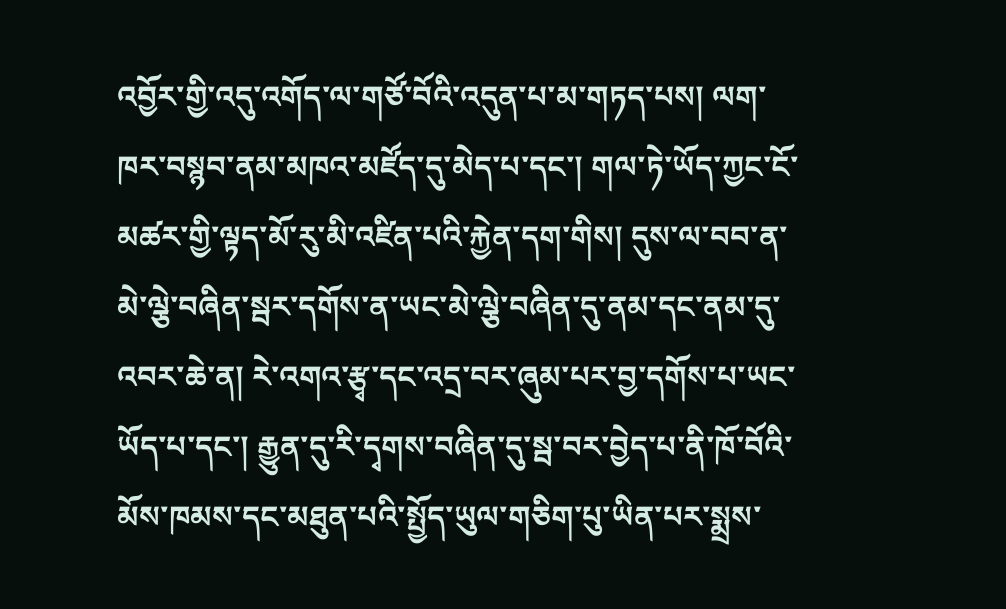འབྱོར་གྱི་འདུ་འགོད་ལ་གཙོ་བོའི་འདུན་པ་མ་གཏད་པས། ལག་ཁར་བསྙབ་ནམ་མཁའ་མཛོད་དུ་མེད་པ་དང་། གལ་ཏེ་ཡོད་ཀྱང་ངོ་མཚར་གྱི་ལྟད་མོ་རུ་མི་འཛིན་པའི་རྐྱེན་དག་གིས། དུས་ལ་བབ་ན་མེ་ལྕེ་བཞིན་སྦར་དགོས་ན་ཡང་མེ་ལྕེ་བཞིན་དུ་ནམ་དང་ནམ་དུ་འབར་ཆེ་ན། རེ་འགའ་རྩྭ་དང་འདྲ་བར་ཞུམ་པར་བྱ་དགོས་པ་ཡང་ཡོད་པ་དང་། རྒྱུན་དུ་རི་དྭགས་བཞིན་དུ་སྦ་བར་བྱེད་པ་ནི་ཁོ་བོའི་མོས་ཁམས་དང་མཐུན་པའི་སྤྱོད་ཡུལ་གཅིག་པུ་ཡིན་པར་སྨྲས་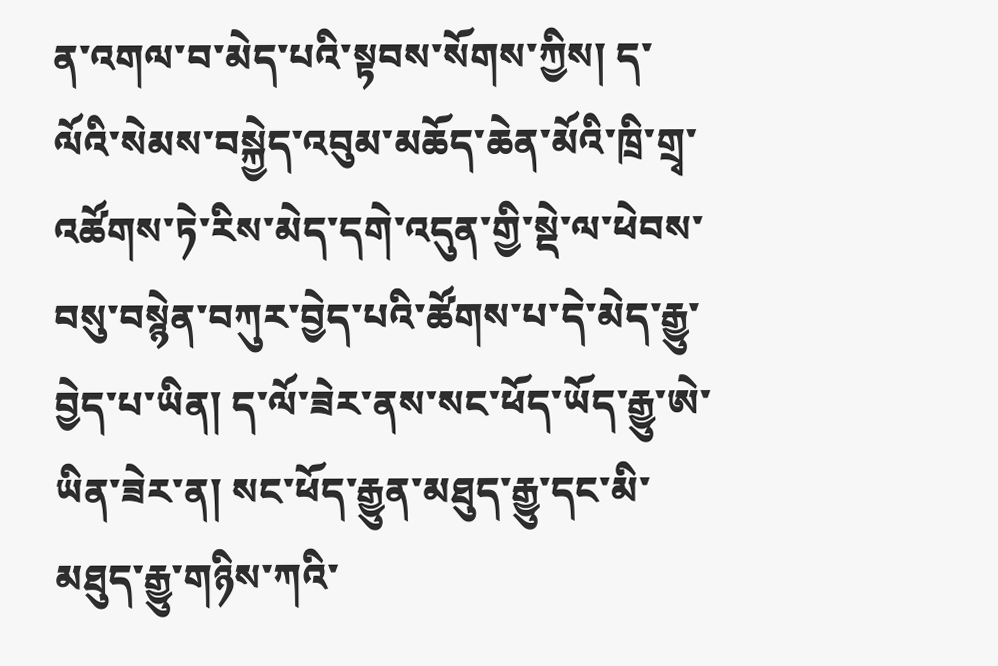ན་འགལ་བ་མེད་པའི་སྟབས་སོགས་ཀྱིས། ད་ལོའི་སེམས་བསྐྱེད་འབུམ་མཆོད་ཆེན་མོའི་ཁྲི་གྲྭ་འཚོགས་ཏེ་རིས་མེད་དགེ་འདུན་གྱི་སྡེ་ལ་ཕེབས་བསུ་བསྙེན་བཀུར་བྱེད་པའི་ཚོགས་པ་དེ་མེད་རྒྱུ་བྱེད་པ་ཡིན། ད་ལོ་ཟེར་ནས་སང་ཕོད་ཡོད་རྒྱུ་ཨེ་ཡིན་ཟེར་ན། སང་ཕོད་རྒྱུན་མཐུད་རྒྱུ་དང་མི་མཐུད་རྒྱུ་གཉིས་ཀའི་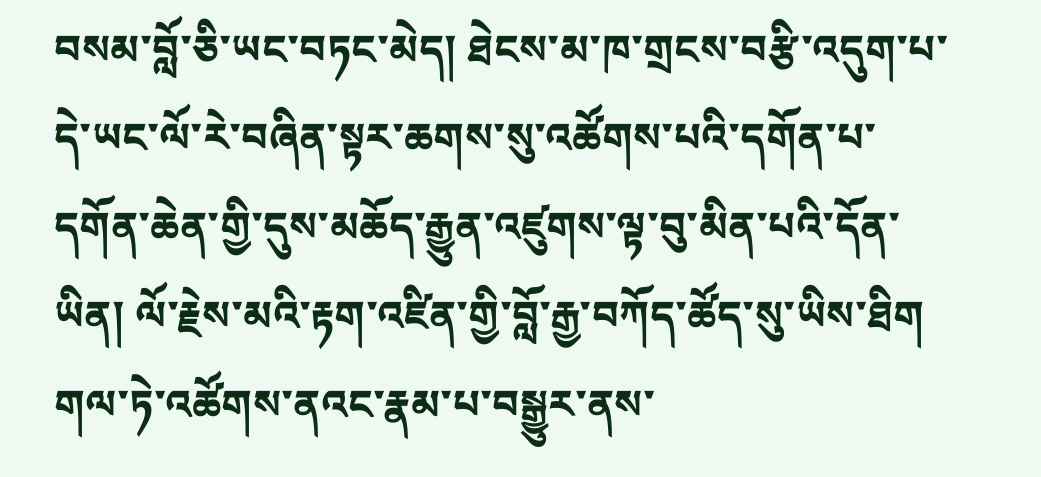བསམ་བློ་ཅི་ཡང་བཏང་མེད། ཐེངས་མ་ཁ་གྲངས་བརྩི་འདུག་པ་དེ་ཡང་ལོ་རེ་བཞིན་སྟར་ཆགས་སུ་འཚོགས་པའི་དགོན་པ་དགོན་ཆེན་གྱི་དུས་མཆོད་རྒྱུན་འཛུགས་ལྟ་བུ་མིན་པའི་དོན་ཡིན། ལོ་རྗེས་མའི་རྟག་འཛིན་གྱི་བློ་རྒྱ་བཀོད་ཚོད་སུ་ཡིས་ཐིག གལ་ཏེ་འཚོགས་ནའང་རྣམ་པ་བསྒྱུར་ནས་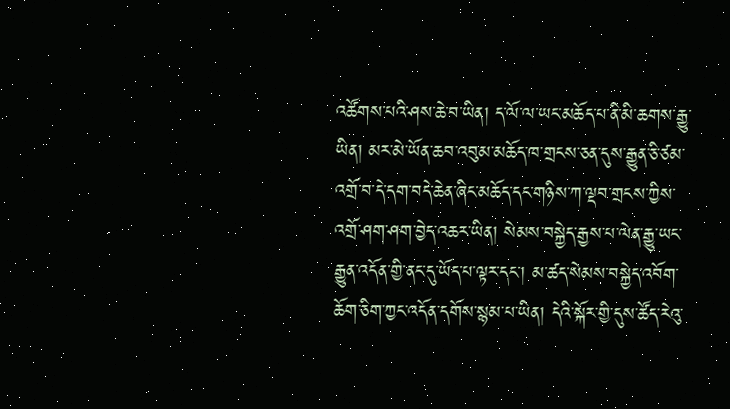འཚོགས་པའི་ཤས་ཆེ་བ་ཡིན། ད་ལོ་ལ་ཡང་མཆོད་པ་ནི་མི་ཆགས་རྒྱུ་ཡིན། མར་མེ་ཡོན་ཆབ་འབུམ་མཆོད་ཁ་གྲངས་ཅན་དུས་རྒྱུན་ཅི་ཙམ་འགྲོ་བ་དེ་དག་བདེ་ཆེན་ཞིང་མཆོད་དང་གཉིས་ཀ་ལྡབ་གྲངས་ཀྱིས་འགྲོ་ཤག་ཤག་བྱེད་འཆར་ཡིན། སེམས་བསྐྱེད་རྒྱས་པ་ལེན་རྒྱུ་ཡང་རྒྱུན་འདོན་གྱི་ནང་དུ་ཡོད་པ་ལྟར་དང་། མ་ཚད་སེམས་བསྐྱེད་འབོག་ཆོག་ཅིག་ཀྱང་འདོན་དགོས་སྙམ་པ་ཡིན། དེའི་སྐོར་གྱི་དུས་ཚོད་རེའུ་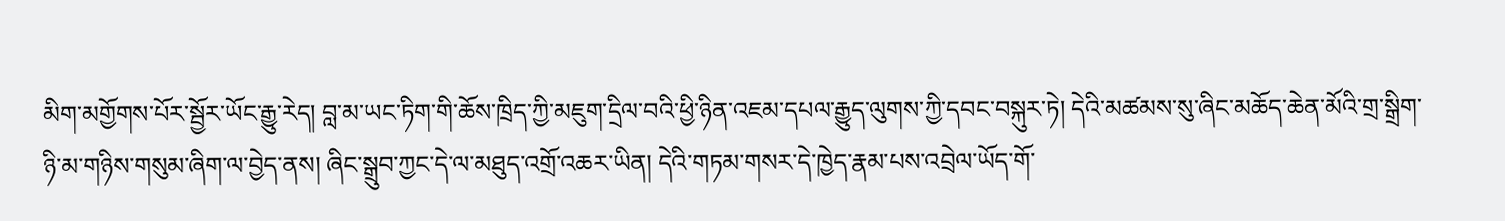མིག་མགྱོགས་པོར་སྦྱོར་ཡོང་རྒྱུ་རེད། བླ་མ་ཡང་ཏིག་གི་ཆོས་ཁྲིད་ཀྱི་མཇུག་དྲིལ་བའི་ཕྱི་ཉིན་འཇམ་དཔལ་རྒྱུད་ལུགས་ཀྱི་དབང་བསྐུར་ཏེ། དེའི་མཚམས་སུ་ཞིང་མཆོད་ཆེན་མོའི་གྲ་སྒྲིག་ཉི་མ་གཉིས་གསུམ་ཞིག་ལ་བྱེད་ནས། ཞིང་སྒྲུབ་ཀྱང་དེ་ལ་མཐུད་འགྲོ་འཆར་ཡིན། དེའི་གཏམ་གསར་དེ་ཁྱེད་རྣམ་པས་འབྲེལ་ཡོད་གོ་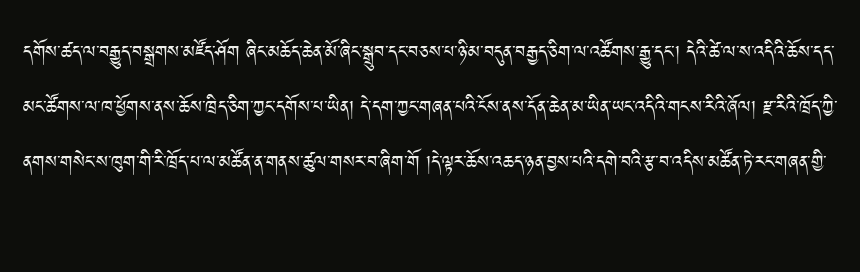དགོས་ཚད་ལ་བརྒྱུད་བསྒྲགས་མཛོད་ཤོག ཞིང་མཆོད་ཆེན་མོ་ཞིང་སྒྲུབ་དང་བཅས་པ་ཉི་མ་བདུན་བརྒྱད་ཅིག་ལ་འཚོགས་རྒྱུ་དང་། དེའི་ཚེ་ལ་ས་འདིའི་ཆོས་དད་མང་ཚོགས་ལ་ཁ་ཕྱོགས་ནས་ཆོས་ཁྲིད་ཅིག་ཀྱང་དགོས་པ་ཡིན། དེ་དག་ཀྱང་གཞན་པའི་ངོས་ནས་དོན་ཆེན་མ་ཡིན་ཡང་འདིའི་གངས་རིའི་ཞོལ། རྫ་རིའི་ཁྲོད་ཀྱི་ནགས་གསེང་ས་ཁུག་གི་རི་ཁྲོད་པ་ལ་མཚོན་ན་གནས་ཚུལ་གསར་བ་ཞིག་གོ །དེ་ལྟར་ཆོས་འཆད་ཉན་བྱས་པའི་དགེ་བའི་རྩ་བ་འདིས་མཚོན་ཏེ་རང་གཞན་གྱི་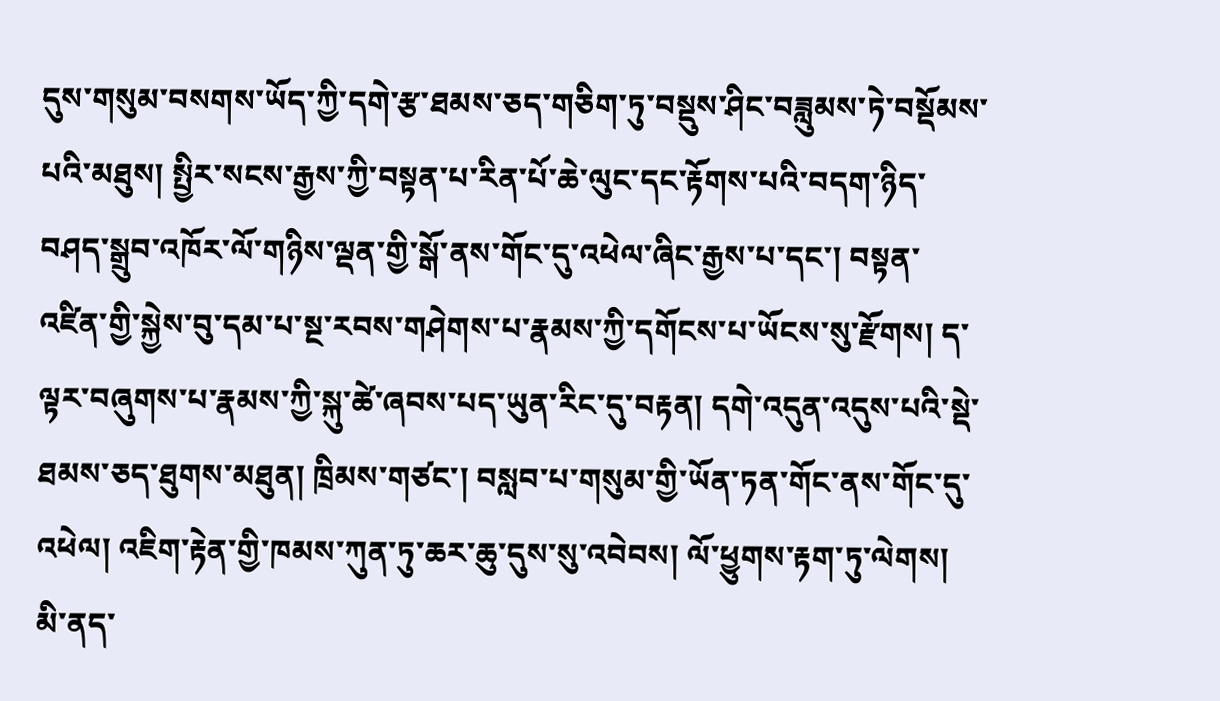དུས་གསུམ་བསགས་ཡོད་ཀྱི་དགེ་རྩ་ཐམས་ཅད་གཅིག་ཏུ་བསྡུས་ཤིང་བཟླུམས་ཏེ་བསྡོམས་པའི་མཐུས། སྤྱིར་སངས་རྒྱས་ཀྱི་བསྟན་པ་རིན་པོ་ཆེ་ལུང་དང་རྟོགས་པའི་བདག་ཉིད་བཤད་སྒྲུབ་འཁོར་ལོ་གཉིས་ལྡན་གྱི་སྒོ་ནས་གོང་དུ་འཕེལ་ཞིང་རྒྱས་པ་དང་། བསྟན་འཛིན་གྱི་སྐྱེས་བུ་དམ་པ་སྔ་རབས་གཤེགས་པ་རྣམས་ཀྱི་དགོངས་པ་ཡོངས་སུ་རྫོགས། ད་ལྟར་བཞུགས་པ་རྣམས་ཀྱི་སྐུ་ཚེ་ཞབས་པད་ཡུན་རིང་དུ་བརྟན། དགེ་འདུན་འདུས་པའི་སྡེ་ཐམས་ཅད་ཐུགས་མཐུན། ཁྲིམས་གཙང་། བསླབ་པ་གསུམ་གྱི་ཡོན་ཏན་གོང་ནས་གོང་དུ་འཕེལ། འཇིག་རྟེན་གྱི་ཁམས་ཀུན་ཏུ་ཆར་ཆུ་དུས་སུ་འབེབས། ལོ་ཕྱུགས་རྟག་ཏུ་ལེགས། མི་ནད་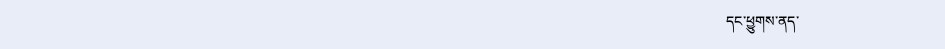དང་ཕྱུགས་ནད་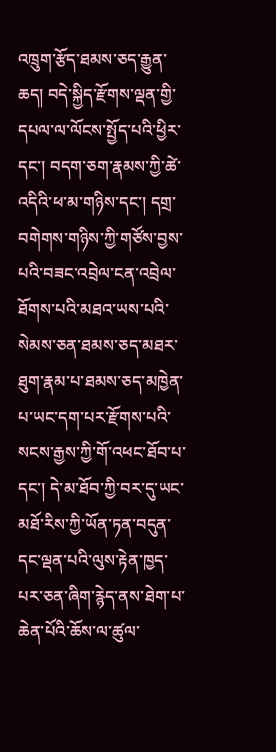འཁྲུག་རྩོད་ཐམས་ཅད་རྒྱུན་ཆད། བདེ་སྐྱིད་རྫོགས་ལྡན་གྱི་དཔལ་ལ་ལོངས་སྤྱོད་པའི་ཕྱིར་དང་། བདག་ཅག་རྣམས་ཀྱི་ཚེ་འདིའི་ཕ་མ་གཉིས་དང་། དགྲ་བགེགས་གཉིས་ཀྱི་གཙོས་བྱས་པའི་བཟང་འབྲེལ་ངན་འབྲེལ་ཐོགས་པའི་མཐའ་ཡས་པའི་སེམས་ཅན་ཐམས་ཅད་མཐར་ཐུག་རྣམ་པ་ཐམས་ཅད་མཁྱེན་པ་ཡང་དག་པར་རྫོགས་པའི་སངས་རྒྱས་ཀྱི་གོ་འཕང་ཐོབ་པ་དང་། དེ་མ་ཐོབ་ཀྱི་བར་དུ་ཡང་མཐོ་རིས་ཀྱི་ཡོན་ཏན་བདུན་དང་ལྡན་པའི་ལུས་རྟེན་ཁྱད་པར་ཅན་ཞིག་རྙེད་ནས་ཐེག་པ་ཆེན་པོའི་ཆོས་ལ་ཚུལ་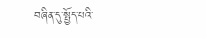བཞིན་དུ་སྤྱོད་པའི་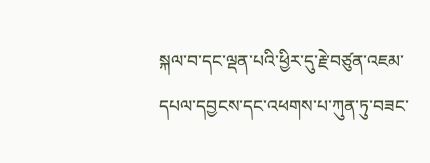སྐལ་བ་དང་ལྡན་པའི་ཕྱིར་དུ་རྗེ་བཙུན་འཇམ་དཔལ་དབྱངས་དང་འཕགས་པ་ཀུན་ཏུ་བཟང་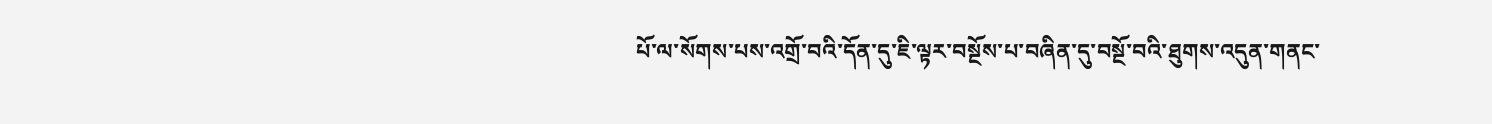པོ་ལ་སོགས་པས་འགྲོ་བའི་དོན་དུ་ཇི་ལྟར་བསྔོས་པ་བཞིན་དུ་བསྔོ་བའི་ཐུགས་འདུན་གནང་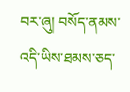བར་ཞུ། བསོད་ནམས་འདི་ཡིས་ཐམས་ཅད་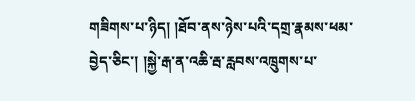གཟིགས་པ་ཉིད། །ཐོབ་ནས་ཉེས་པའི་དགྲ་རྣམས་ཕམ་བྱེད་ཅིང་། །སྐྱེ་རྒ་ན་འཆི་རྦ་རླབས་འཁྲུགས་པ་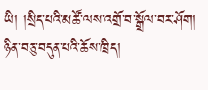ཡི། །སྲིད་པའི་མཚོ་ལས་འགྲོ་བ་སྒྲོལ་བར་ཤོག།
ཉིན་བཅུ་བདུན་པའི་ཆོས་ཁྲིད།